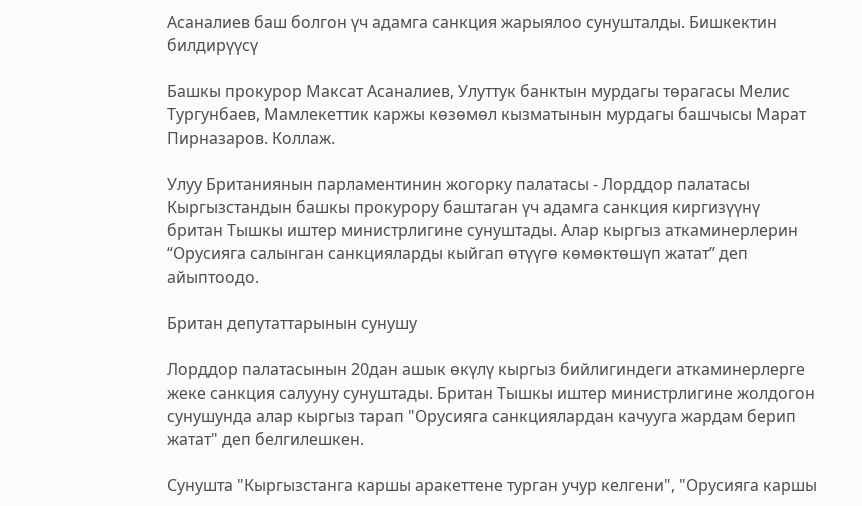Асаналиев баш болгон үч адамга санкция жарыялоо сунушталды. Бишкектин билдирүүсү

Башкы прокурор Максат Асаналиев, Улуттук банктын мурдагы төрагасы Мелис Тургунбаев, Мамлекеттик каржы көзөмөл кызматынын мурдагы башчысы Марат Пирназаров. Коллаж.

Улуу Британиянын парламентинин жогорку палатасы - Лорддор палатасы Кыргызстандын башкы прокурору баштаган үч адамга санкция киргизүүнү британ Тышкы иштер министрлигине сунуштады. Алар кыргыз аткаминерлерин “Орусияга салынган санкцияларды кыйгап өтүүгө көмөктөшүп жатат” деп айыптоодо.

Британ депутаттарынын сунушу

Лорддор палатасынын 20дан ашык өкүлү кыргыз бийлигиндеги аткаминерлерге жеке санкция салууну сунуштады. Британ Тышкы иштер министрлигине жолдогон сунушунда алар кыргыз тарап "Орусияга санкциялардан качууга жардам берип жатат" деп белгилешкен.

Сунушта "Кыргызстанга каршы аракеттене турган учур келгени", "Орусияга каршы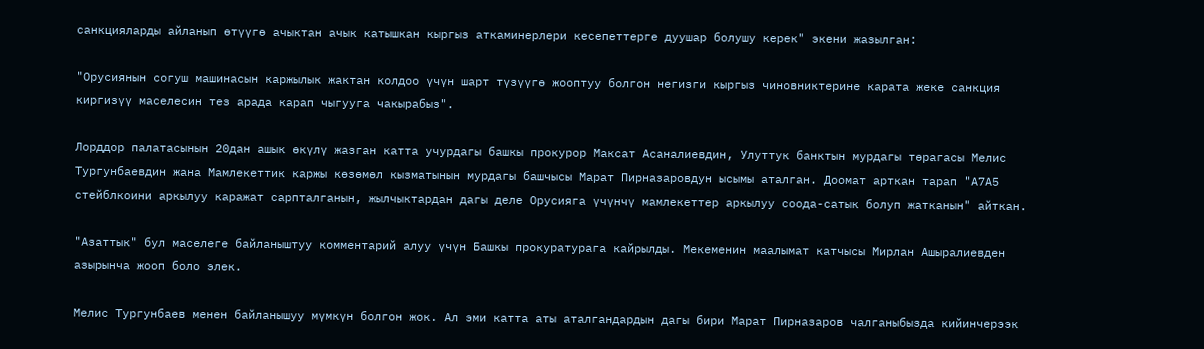санкцияларды айланып өтүүгө ачыктан ачык катышкан кыргыз аткаминерлери кесепеттерге дуушар болушу керек" экени жазылган:

"Орусиянын согуш машинасын каржылык жактан колдоо үчүн шарт түзүүгө жооптуу болгон негизги кыргыз чиновниктерине карата жеке санкция киргизүү маселесин тез арада карап чыгууга чакырабыз".

Лорддор палатасынын 20дан ашык өкүлү жазган катта учурдагы башкы прокурор Максат Асаналиевдин, Улуттук банктын мурдагы төрагасы Мелис Тургунбаевдин жана Мамлекеттик каржы көзөмөл кызматынын мурдагы башчысы Марат Пирназаровдун ысымы аталган. Доомат арткан тарап "А7А5 стейблкоини аркылуу каражат сарпталганын, жылчыктардан дагы деле Орусияга үчүнчү мамлекеттер аркылуу соода-сатык болуп жатканын" айткан.

"Азаттык" бул маселеге байланыштуу комментарий алуу үчүн Башкы прокуратурага кайрылды. Мекеменин маалымат катчысы Мирлан Ашыралиевден азырынча жооп боло элек.

Мелис Тургунбаев менен байланышуу мүмкүн болгон жок. Ал эми катта аты аталгандардын дагы бири Марат Пирназаров чалганыбызда кийинчерээк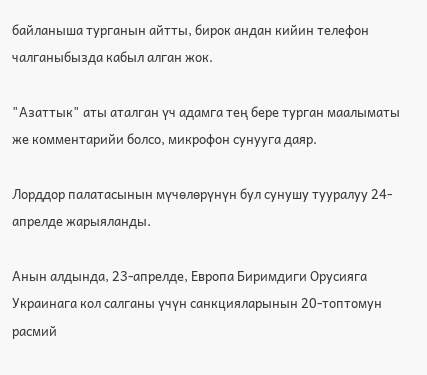байланыша турганын айтты, бирок андан кийин телефон чалганыбызда кабыл алган жок.

"Азаттык" аты аталган үч адамга тең бере турган маалыматы же комментарийи болсо, микрофон сунууга даяр.

Лорддор палатасынын мүчөлөрүнүн бул сунушу тууралуу 24-апрелде жарыяланды.

Анын алдында, 23-апрелде, Европа Биримдиги Орусияга Украинага кол салганы үчүн санкцияларынын 20-топтомун расмий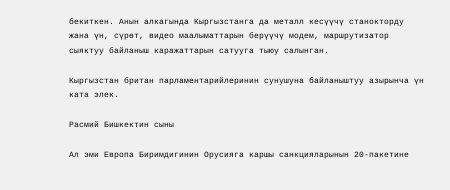бекиткен. Анын алкагында Кыргызстанга да металл кесүүчү станокторду жана үн, сүрөт, видео маалыматтарын берүүчү модем, маршрутизатор сыяктуу байланыш каражаттарын сатууга тыюу салынган.

Кыргызстан британ парламентарийлеринин сунушуна байланыштуу азырынча үн ката элек.

Расмий Бишкектин сыны

Ал эми Европа Биримдигинин Орусияга каршы санкцияларынын 20-пакетине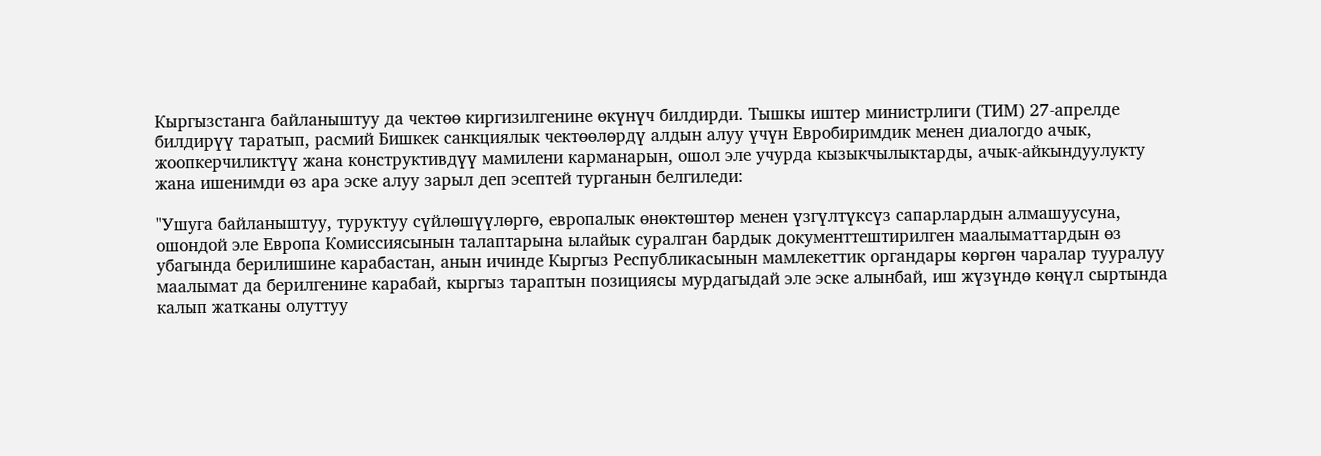Кыргызстанга байланыштуу да чектөө киргизилгенине өкүнүч билдирди. Тышкы иштер министрлиги (ТИМ) 27-апрелде билдирүү таратып, расмий Бишкек санкциялык чектөөлөрдү алдын алуу үчүн Евробиримдик менен диалогдо ачык, жоопкерчиликтүү жана конструктивдүү мамилени карманарын, ошол эле учурда кызыкчылыктарды, ачык-айкындуулукту жана ишенимди өз ара эске алуу зарыл деп эсептей турганын белгиледи:

"Ушуга байланыштуу, туруктуу сүйлөшүүлөргө, европалык өнөктөштөр менен үзгүлтүксүз сапарлардын алмашуусуна, ошондой эле Европа Комиссиясынын талаптарына ылайык суралган бардык документтештирилген маалыматтардын өз убагында берилишине карабастан, анын ичинде Кыргыз Республикасынын мамлекеттик органдары көргөн чаралар тууралуу маалымат да берилгенине карабай, кыргыз тараптын позициясы мурдагыдай эле эске алынбай, иш жүзүндө көңүл сыртында калып жатканы олуттуу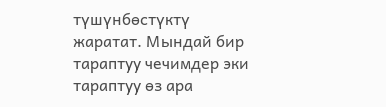түшүнбөстүктү жаратат. Мындай бир тараптуу чечимдер эки тараптуу өз ара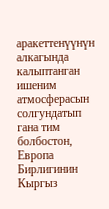аракеттенүүнүн алкагында калыптанган ишеним атмосферасын солгундатып гана тим болбостон, Европа Бирлигинин Кыргыз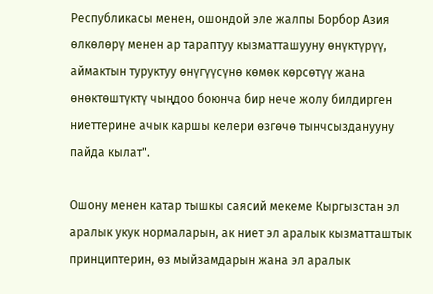Республикасы менен, ошондой эле жалпы Борбор Азия өлкөлөрү менен ар тараптуу кызматташууну өнүктүрүү, аймактын туруктуу өнүгүүсүнө көмөк көрсөтүү жана өнөктөштүктү чыңдоо боюнча бир нече жолу билдирген ниеттерине ачык каршы келери өзгөчө тынчсызданууну пайда кылат".

Ошону менен катар тышкы саясий мекеме Кыргызстан эл аралык укук нормаларын, ак ниет эл аралык кызматташтык принциптерин, өз мыйзамдарын жана эл аралык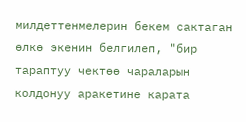милдеттенмелерин бекем сактаган өлкө экенин белгилеп, "бир тараптуу чектөө чараларын колдонуу аракетине карата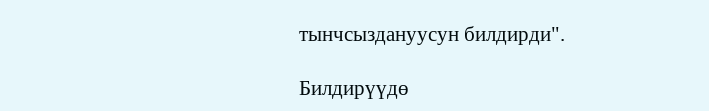тынчсыздануусун билдирди".

Билдирүүдө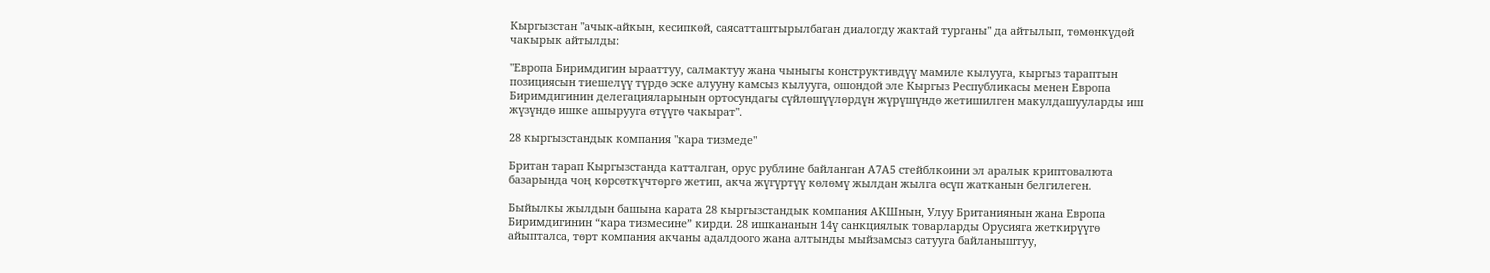Кыргызстан "ачык-айкын, кесипкөй, саясатташтырылбаган диалогду жактай турганы" да айтылып, төмөнкүдөй чакырык айтылды:

"Европа Биримдигин ырааттуу, салмактуу жана чыныгы конструктивдүү мамиле кылууга, кыргыз тараптын позициясын тиешелүү түрдө эске алууну камсыз кылууга, ошондой эле Кыргыз Республикасы менен Европа Биримдигинин делегацияларынын ортосундагы сүйлөшүүлөрдүн жүрүшүндө жетишилген макулдашууларды иш жүзүндө ишке ашырууга өтүүгө чакырат".

28 кыргызстандык компания "кара тизмеде"

Британ тарап Кыргызстанда катталган, орус рублине байланган А7А5 стейблкоини эл аралык криптовалюта базарында чоң көрсөткүчтөргө жетип, акча жүгүртүү көлөмү жылдан жылга өсүп жатканын белгилеген.

Быйылкы жылдын башына карата 28 кыргызстандык компания АКШнын, Улуу Британиянын жана Европа Биримдигинин “кара тизмесине” кирди. 28 ишкананын 14ү санкциялык товарларды Орусияга жеткирүүгө айыпталса, төрт компания акчаны адалдоого жана алтынды мыйзамсыз сатууга байланыштуу,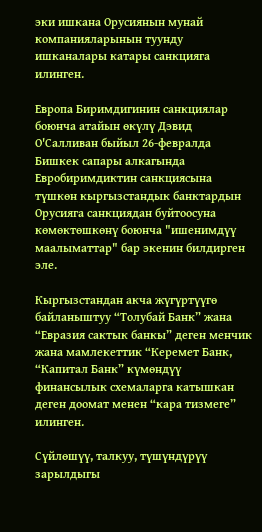эки ишкана Орусиянын мунай компанияларынын туунду ишканалары катары санкцияга илинген.

Европа Биримдигинин санкциялар боюнча атайын өкүлү Дэвид О'Салливан быйыл 26-февралда Бишкек сапары алкагында Евробиримдиктин санкциясына түшкөн кыргызстандык банктардын Орусияга санкциядан буйтоосуна көмөктөшкөнү боюнча "ишенимдүү маалыматтар" бар экенин билдирген эле.

Кыргызстандан акча жүгүртүүгө байланыштуу “Толубай Банк” жана “Евразия сактык банкы” деген менчик жана мамлекеттик “Керемет Банк, “Капитал Банк” күмөндүү финансылык схемаларга катышкан деген доомат менен “кара тизмеге” илинген.

Сүйлөшүү, талкуу, түшүндүрүү зарылдыгы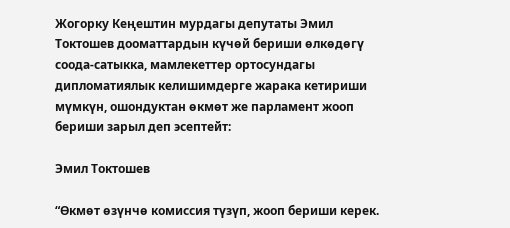Жогорку Кеңештин мурдагы депутаты Эмил Токтошев дооматтардын күчөй бериши өлкөдөгү соода-сатыкка, мамлекеттер ортосундагы дипломатиялык келишимдерге жарака кетириши мүмкүн, ошондуктан өкмөт же парламент жооп бериши зарыл деп эсептейт:

Эмил Токтошев

“Өкмөт өзүнчө комиссия түзүп, жооп бериши керек.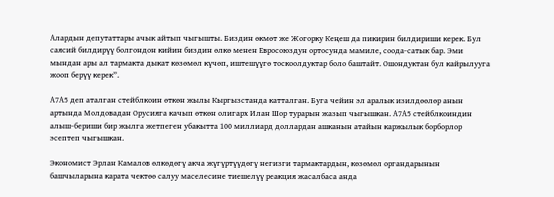Алардын депутаттары ачык айтып чыгышты. Биздин өкмөт же Жогорку Кеңеш да пикирин билдириши керек. Бул саясий билдирүү болгондон кийин биздин өлкө менен Евросоюздун ортосунда мамиле, соода-сатык бар. Эми мындан ары ал тармакта дыкат көзөмөл күчөп, иштешүүгө тоскоолдуктар боло баштайт. Ошондуктан бул кайрылууга жооп берүү керек”.

А7А5 деп аталган стейблкоин өткөн жылы Кыргызстанда катталган. Буга чейин эл аралык изилдөөлөр анын артында Молдовадан Орусияга качып өткөн олигарх Илан Шор турарын жазып чыгышкан. А7А5 стейблкоиндин алыш-бериши бир жылга жетпеген убакытта 100 миллиард доллардан ашканын атайын каржылык борборлор эсептеп чыгышкан.

Экономист Эрлан Камалов өлкөдөгү акча жүгүртүүдөгү негизги тармактардын, көзөмөл органдарынын башчыларына карата чектөө салуу маселесине тиешелүү реакция жасалбаса анда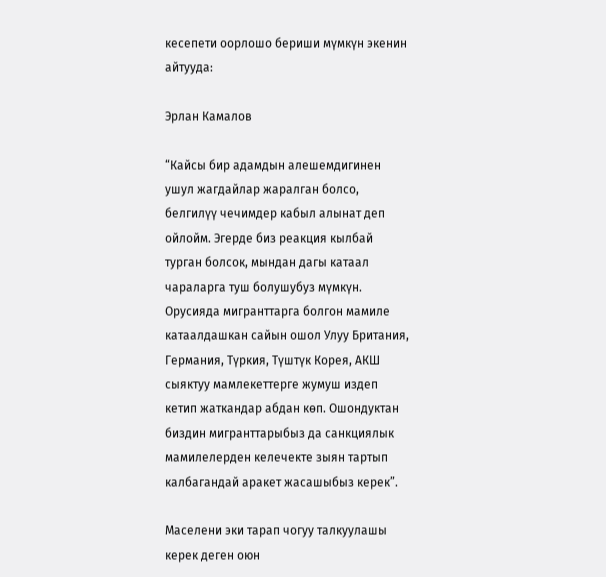кесепети оорлошо бериши мүмкүн экенин айтууда:

Эрлан Камалов

“Кайсы бир адамдын алешемдигинен ушул жагдайлар жаралган болсо, белгилүү чечимдер кабыл алынат деп ойлойм. Эгерде биз реакция кылбай турган болсок, мындан дагы катаал чараларга туш болушубуз мүмкүн. Орусияда мигранттарга болгон мамиле катаалдашкан сайын ошол Улуу Британия, Германия, Түркия, Түштүк Корея, АКШ сыяктуу мамлекеттерге жумуш издеп кетип жаткандар абдан көп. Ошондуктан биздин мигранттарыбыз да санкциялык мамилелерден келечекте зыян тартып калбагандай аракет жасашыбыз керек”.

Маселени эки тарап чогуу талкуулашы керек деген оюн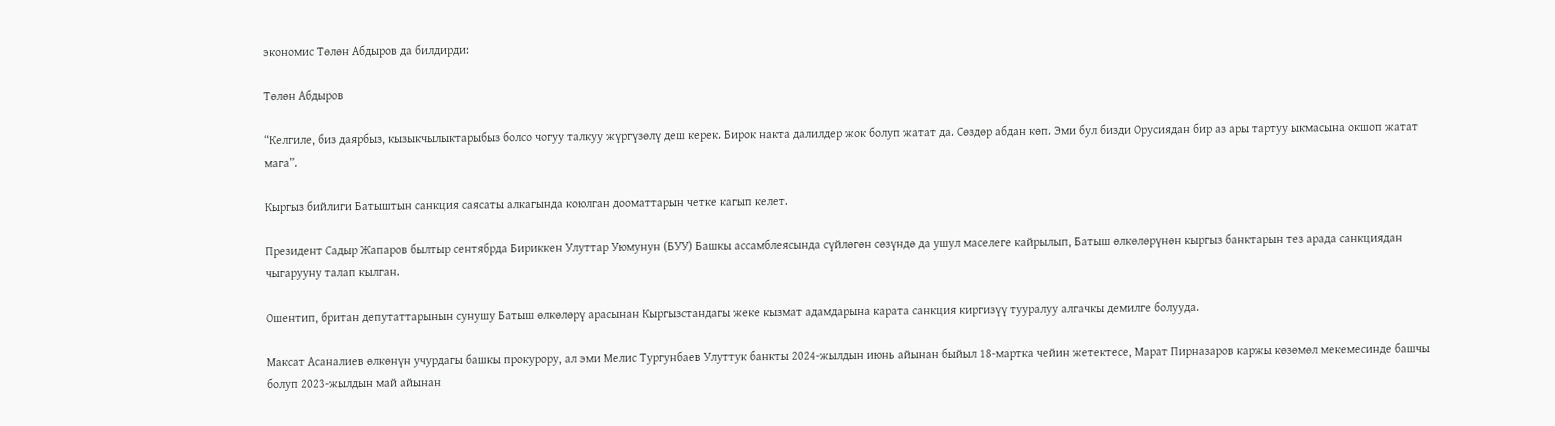экономис Төлөн Абдыров да билдирди:

Төлөн Абдыров

“Келгиле, биз даярбыз, кызыкчылыктарыбыз болсо чогуу талкуу жүргүзөлү деш керек. Бирок накта далилдер жок болуп жатат да. Сөздөр абдан көп. Эми бул бизди Орусиядан бир аз ары тартуу ыкмасына окшоп жатат мага”.

Кыргыз бийлиги Батыштын санкция саясаты алкагында коюлган дооматтарын четке кагып келет.

Президент Садыр Жапаров былтыр сентябрда Бириккен Улуттар Уюмунун (БУУ) Башкы ассамблеясында сүйлөгөн сөзүндө да ушул маселеге кайрылып, Батыш өлкөлөрүнөн кыргыз банктарын тез арада санкциядан чыгарууну талап кылган.

Ошентип, британ депутаттарынын сунушу Батыш өлкөлөрү арасынан Кыргызстандагы жеке кызмат адамдарына карата санкция киргизүү тууралуу алгачкы демилге болууда.

Максат Асаналиев өлкөнүн учурдагы башкы прокурору, ал эми Мелис Тургунбаев Улуттук банкты 2024-жылдын июнь айынан быйыл 18-мартка чейин жетектесе, Марат Пирназаров каржы көзөмөл мекемесинде башчы болуп 2023-жылдын май айынан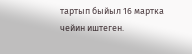тартып быйыл 16 мартка чейин иштеген.